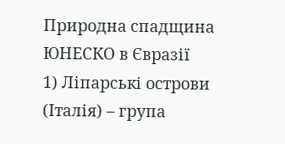Природна спадщина ЮНЕСКО в Євразії
1) Ліпарські острови (Італія) – група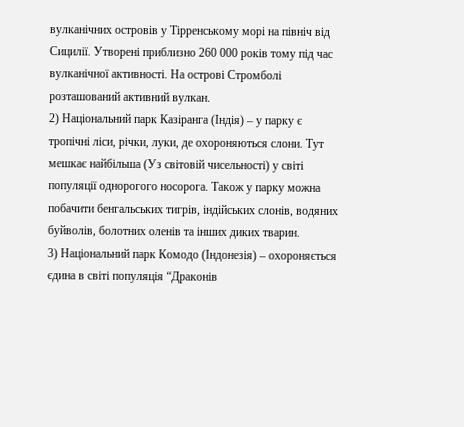вулканічних островів у Тірренському морі на північ від Сицилії. Утворені приблизно 260 000 років тому під час вулканічної активності. На острові Стромболі розташований активний вулкан.
2) Національний парк Казіранга (Індія) – у парку є тропічні ліси, річки, луки, де охороняються слони. Тут мешкає найбільша (Уз світовій чисельності) у світі популяції однорогого носорога. Також у парку можна побачити бенгальських тигрів, індійських слонів, водяних буйволів, болотних оленів та інших диких тварин.
3) Національний парк Комодо (Індонезія) – охороняється єдина в світі популяція “Драконів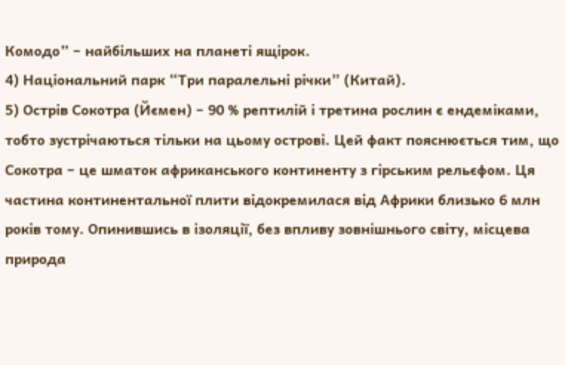Комодо” – найбільших на планеті ящірок.
4) Національний парк “Три паралельні річки” (Китай).
5) Острів Сокотра (Йємен) – 90 % рептилій і третина рослин є ендеміками, тобто зустрічаються тільки на цьому острові. Цей факт пояснюється тим, що Сокотра – це шматок африканського континенту з гірським рельєфом. Ця частина континентальної плити відокремилася від Африки близько 6 млн років тому. Опинившись в ізоляції, без впливу зовнішнього світу, місцева природа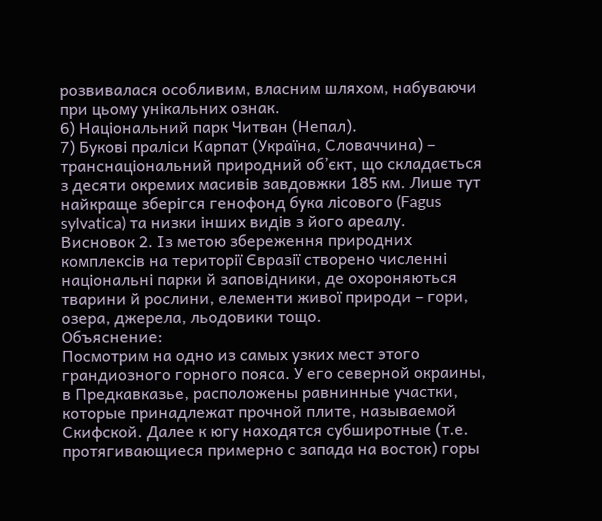розвивалася особливим, власним шляхом, набуваючи при цьому унікальних ознак.
6) Національний парк Читван (Непал).
7) Букові праліси Карпат (Україна, Словаччина) – транснаціональний природний об’єкт, що складається з десяти окремих масивів завдовжки 185 км. Лише тут найкраще зберігся генофонд бука лісового (Fagus sylvatica) та низки інших видів з його ареалу.
Висновок 2. Із метою збереження природних комплексів на території Євразії створено численні національні парки й заповідники, де охороняються тварини й рослини, елементи живої природи – гори, озера, джерела, льодовики тощо.
Объяснение:
Посмотрим на одно из самых узких мест этого грандиозного горного пояса. У его северной окраины, в Предкавказье, расположены равнинные участки, которые принадлежат прочной плите, называемой Скифской. Далее к югу находятся субширотные (т.е. протягивающиеся примерно с запада на восток) горы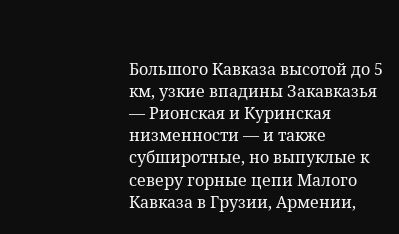Большого Кавказа высотой до 5 км, узкие впадины Закавказья — Рионская и Куринская низменности — и также субширотные, но выпуклые к северу горные цепи Малого Кавказа в Грузии, Армении,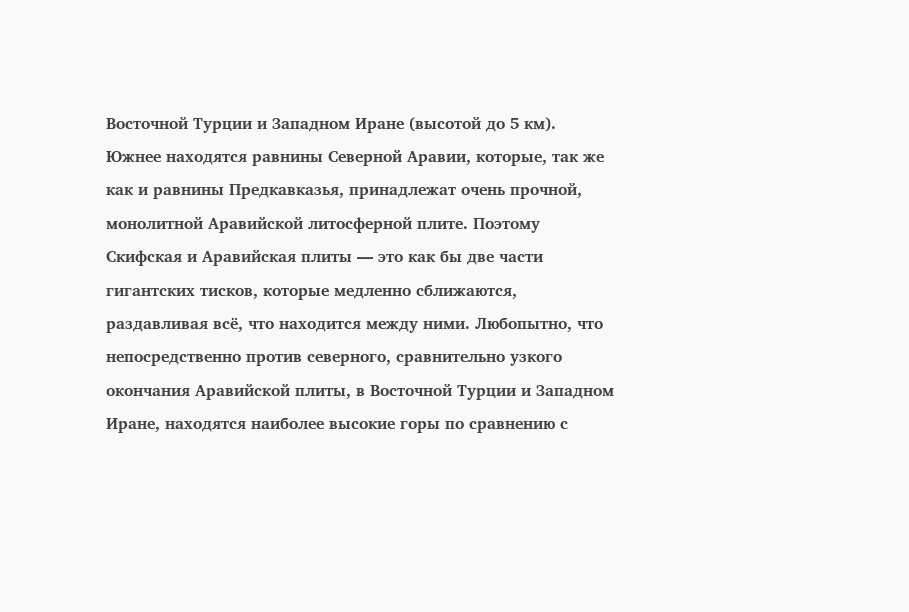Восточной Турции и Западном Иране (высотой до 5 км).
Южнее находятся равнины Северной Аравии, которые, так же как и равнины Предкавказья, принадлежат очень прочной, монолитной Аравийской литосферной плите. Поэтому Скифская и Аравийская плиты — это как бы две части гигантских тисков, которые медленно сближаются, раздавливая всё, что находится между ними. Любопытно, что непосредственно против северного, сравнительно узкого окончания Аравийской плиты, в Восточной Турции и Западном Иране, находятся наиболее высокие горы по сравнению с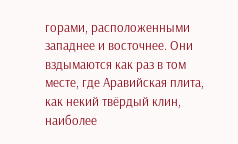горами, расположенными западнее и восточнее. Они вздымаются как раз в том месте, где Аравийская плита, как некий твёрдый клин, наиболее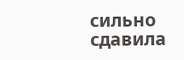сильно сдавила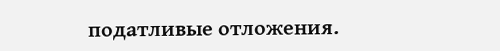податливые отложения.